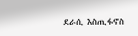ደራሲ እስጢፋኖስ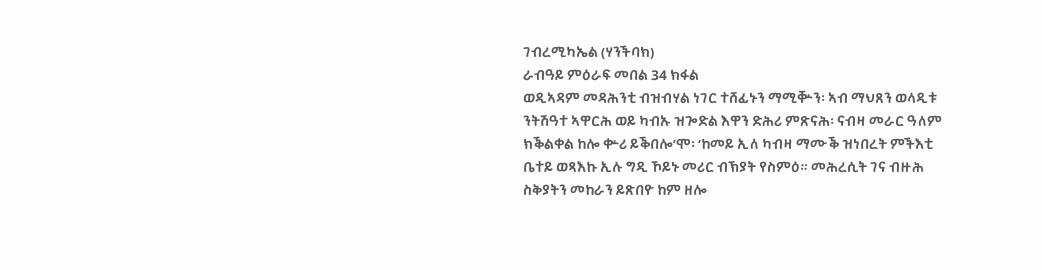ገብረሚካኤል (ሃንችባክ)
ራብዓይ ምዕራፍ መበል 34 ክፋል
ወዲኣዳም መዳሕንቲ ብዝብሃል ነገር ተሸፊኑን ማሚቝን፡ ኣብ ማህጸን ወላዲቱ ንትሽዓተ ኣዋርሕ ወይ ካብኡ ዝጐድል እዋን ድሕሪ ምጽናሕ፡ ናብዛ መራር ዓለም ክቕልቀል ከሎ ቍሪ ይቕበሎ’ሞ፡ ‘ከመይ ኢለ ካብዛ ማሙቕ ዝነበረት ምችእቲ ቤተይ ወጻእኩ ኢሉ ግዲ ኾይኑ መሪር ብኽያት የስምዕ። መሕረሲት ገና ብዙሕ ስቅያትን መከራን ይጽበዮ ከም ዘሎ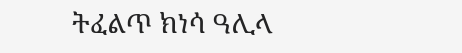ትፈልጥ ክነሳ ዓሊላ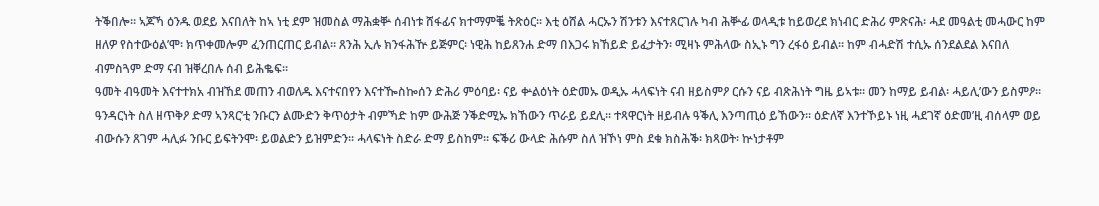ትቕበሎ። ኣጆኻ ዕንዱ ወደይ እናበለት ከኣ ነቲ ደም ዝመስል ማሕቋቝ ሰብነቱ ሸፋፊና ክተማምቘ ትጽዕር። እቲ ዕሸል ሓርኡን ሽንቱን እናተጸርገሉ ካብ ሕቝፊ ወላዲቱ ከይወረደ ክነብር ድሕሪ ምጽናሕ፡ ሓደ መዓልቲ መሓውር ከም ዘለዎ የስተውዕል’ሞ፡ ክጥቀመሎም ፈንጠርጠር ይብል። ጸንሕ ኢሉ ክንፋሕዅ ይጅምር፡ ነዊሕ ከይጸንሐ ድማ በእጋሩ ክኸይድ ይፈታትን፡ ሚዛኑ ምሕላው ስኢኑ ግን ረፋዕ ይብል። ከም ብሓድሽ ተሲኡ ሰንደልደል እናበለ ብምስጓም ድማ ናብ ዝቐረበሉ ሰብ ይሕቈፍ።
ዓመት ብዓመት እናተተክአ ብዝኸደ መጠን ብወለዱ እናተናበየን እናተዀስኰሰን ድሕሪ ምዕባይ፡ ናይ ቍልዕነት ዕድመኡ ወዲኡ ሓላፍነት ናብ ዘይስምዖ ርሱን ናይ ብጽሕነት ግዜ ይኣቱ። መን ከማይ ይብል፡ ሓይሊ’ውን ይስምዖ። ዓንዳርነት ስለ ዘጥቅዖ ድማ ኣንጻር’ቲ ንቡርን ልሙድን ቅጥዕታት ብምኻድ ከም ውሕጅ ንቕድሚኡ ክኸውን ጥራይ ይደሊ። ተጻዋርነት ዘይብሉ ዓቕሊ እንጣጢዕ ይኸውን። ዕድለኛ እንተኾይኑ ነዚ ሓደገኛ ዕድመ’ዚ ብሰላም ወይ ብውሱን ጸገም ሓሊፉ ንቡር ይፍትንሞ፡ ይወልድን ይዝምድን። ሓላፍነት ስድራ ድማ ይስከም። ፍቕሪ ውላድ ሕሱም ስለ ዝኾነ ምስ ደቁ ክስሕቕ፡ ክጻወት፡ ኵነታቶም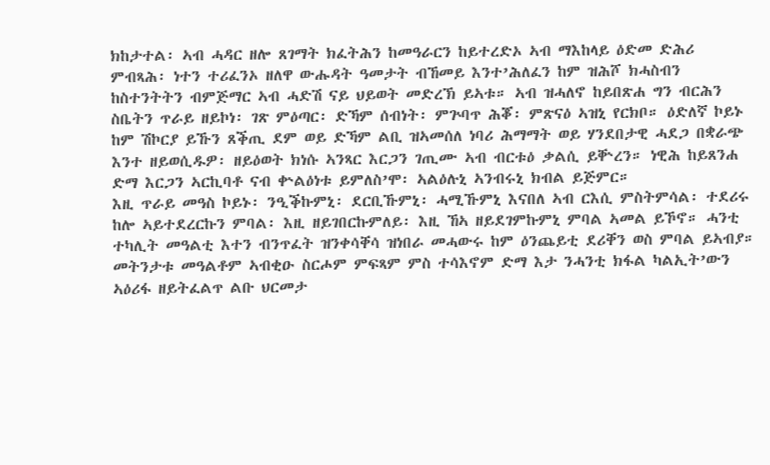ክከታተል፡ ኣብ ሓዳር ዘሎ ጸገማት ክፈትሕን ከመዓራርን ከይተረድኦ ኣብ ማእከላይ ዕድመ ድሕሪ ምብጻሕ፡ ነተን ተሪፈንኦ ዘለዋ ውሑዳት ዓመታት ብኸመይ እንተ’ሕለፈን ከም ዝሕሾ ክሓስብን ከስተንትትን ብምጅማር ኣብ ሓድሽ ናይ ህይወት መድረኽ ይኣቱ። ኣብ ዝሓለኖ ከይበጽሐ ግን ብርሕን ስቤትን ጥራይ ዘይኮነ፡ ገጽ ምዕጣር፡ ድኻም ሰብነት፡ ምጕባጥ ሕቖ፡ ምጽናዕ ኣዝኒ የርክቦ። ዕድለኛ ኮይኑ ከም ሽኮርያ ይኹን ጸቕጢ ደም ወይ ድኻም ልቢ ዝኣመሰለ ነባሪ ሕማማት ወይ ሃንደበታዊ ሓደጋ በቋራጭ እንተ ዘይወሲዱዎ፡ ዘይዕወት ክነሱ ኣንጻር እርጋን ገጢሙ ኣብ ብርቱዕ ቃልሲ ይቝረን። ነዊሕ ከይጸንሐ ድማ እርጋን ኣርኪባቶ ናብ ቍልዕነቱ ይምለስ’ሞ፡ ኣልዕሉኒ ኣንብሩኒ ክብል ይጅምር።
እዚ ጥራይ መዓስ ኮይኑ፡ ንዒቕኩምኒ፡ ደርቢኹምኒ፡ ሓሚኹምኒ እናበለ ኣብ ርእሲ ምስትምሳል፡ ተደሪሩ ከሎ ኣይተደረርኩን ምባል፡ እዚ ዘይገበርኩምለይ፡ እዚ ኸኣ ዘይደገምኩምኒ ምባል ኣመል ይኾኖ። ሓንቲ ተካሊት መዓልቲ እተን ብንጥፈት ዝንቀሳቐሳ ዝነበራ መሓውሩ ከም ዕንጨይቲ ደሪቐን ወስ ምባል ይኣብያ። መትንታቱ መዓልቶም ኣብቂዑ ስርሖም ምፍጻም ምስ ተሳእኖም ድማ እታ ንሓንቲ ክፋል ካልኢት’ውን ኣዕሪፋ ዘይትፈልጥ ልቡ ህርመታ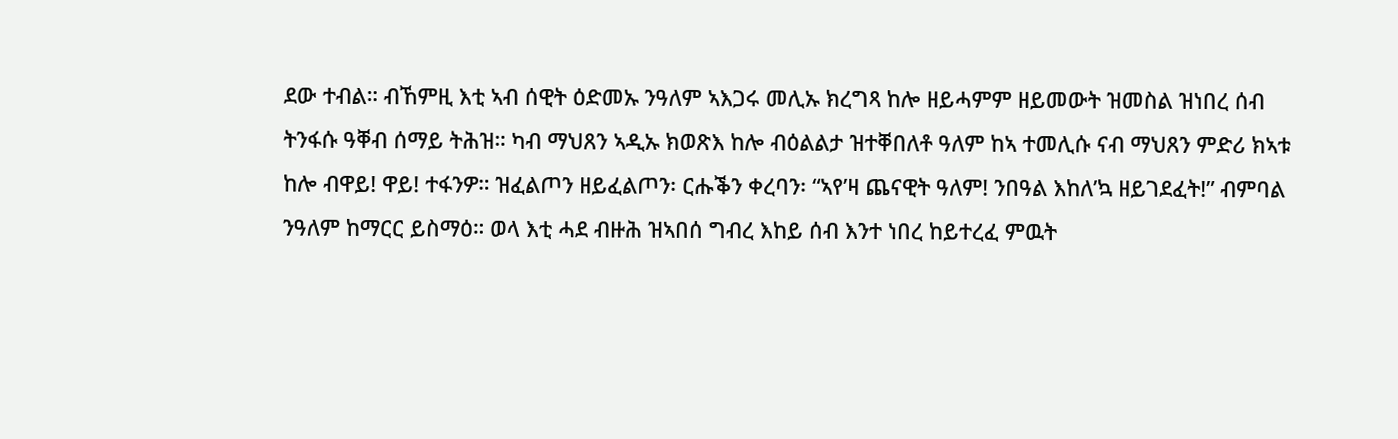ደው ተብል። ብኸምዚ እቲ ኣብ ሰዊት ዕድመኡ ንዓለም ኣእጋሩ መሊኡ ክረግጻ ከሎ ዘይሓምም ዘይመውት ዝመስል ዝነበረ ሰብ ትንፋሱ ዓቐብ ሰማይ ትሕዝ። ካብ ማህጸን ኣዲኡ ክወጽእ ከሎ ብዕልልታ ዝተቐበለቶ ዓለም ከኣ ተመሊሱ ናብ ማህጸን ምድሪ ክኣቱ ከሎ ብዋይ! ዋይ! ተፋንዎ። ዝፈልጦን ዘይፈልጦን፡ ርሑቕን ቀረባን፡ “ኣየ’ዛ ጨናዊት ዓለም! ንበዓል እከለ’ኳ ዘይገደፈት!” ብምባል ንዓለም ከማርር ይስማዕ። ወላ እቲ ሓደ ብዙሕ ዝኣበሰ ግብረ እከይ ሰብ እንተ ነበረ ከይተረፈ ምዉት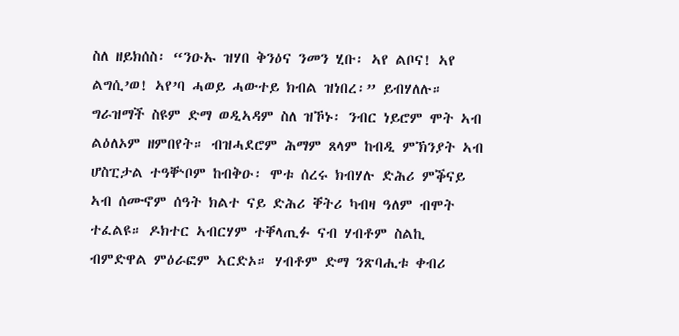ስለ ዘይክሰስ፡ “ንዑኡ ዝሃበ ቅንዕና ንመን ሂቡ፡ ኣየ ልቦና! ኣየ ልግሲ’ወ! ኣየ’ባ ሓወይ ሓውተይ ክብል ዝነበረ፡” ይብሃለሉ።
ግራዝማች ስዩም ድማ ወዲኣዳም ስለ ዝኾኑ፡ ንብር ነይሮም ሞት ኣብ ልዕለኦም ዘምበየት። ብዝሓደሮም ሕማም ጸላም ከብዲ ምኽንያት ኣብ ሆስፒታል ተዓቝቦም ከብቅዑ፡ ሞቱ ሰረሩ ክብሃሉ ድሕሪ ምቕናይ ኣብ ሰሙኖም ሰዓት ክልተ ናይ ድሕሪ ቐትሪ ካብዛ ዓለም ብሞት ተፈልዩ። ዶክተር ኣብርሃም ተቐላጢፉ ናብ ሃብቶም ስልኪ ብምድዋል ምዕራፎም ኣርድኦ። ሃብቶም ድማ ንጽባሒቱ ቀብሪ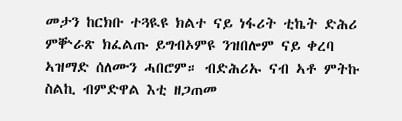መታን ከርክቡ ተጓዪዩ ክልተ ናይ ነፋሪት ቲኬት ድሕሪ ምቝራጽ ክፈልጡ ይግብኦምዩ ንዝበሎም ናይ ቀረባ ኣዝማድ ሰለሙን ሓበሮም። ብድሕሪኡ ናብ ኣቶ ምትኩ ስልኪ ብምድዋል እቲ ዘጋጠመ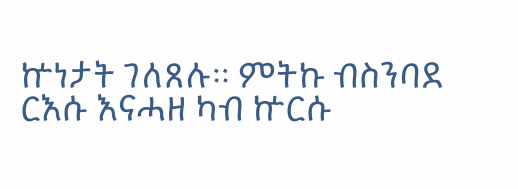ኵነታት ገለጸሉ። ምትኩ ብስንባደ ርእሱ እናሓዘ ካብ ኵርሱ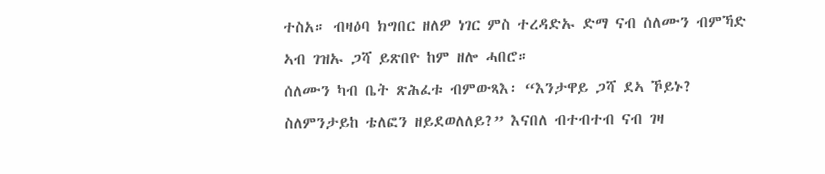ተስአ። ብዛዕባ ክግበር ዘለዎ ነገር ምስ ተረዳድኡ ድማ ናብ ሰለሙን ብምኻድ ኣብ ገዝኡ ጋሻ ይጽበዮ ከም ዘሎ ሓበሮ።
ሰለሙን ካብ ቤት ጽሕፈቱ ብምውጻእ፡ “እንታዋይ ጋሻ ደኣ ኾይኑ? ስለምንታይከ ቴለፎን ዘይደወለለይ?” እናበለ ብተብተብ ናብ ገዛ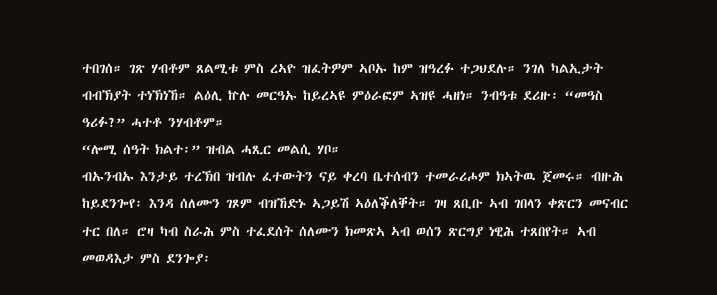ተበገሰ። ገጽ ሃብቶም ጸልሚቱ ምስ ረኣዮ ዝፈትዎም ኣቦኡ ከም ዝዓረፉ ተጋህደሉ። ንገለ ካልኢታት ብብኽያት ተነኽነኸ። ልዕሊ ኵሉ መርዓኡ ከይረኣዩ ምዕራፎም ኣዝዩ ሓዘነ። ንብዓቱ ደሪዙ፡ “መዓስ ዓሪፉ?” ሓተቶ ንሃብቶም።
“ሎሚ ሰዓት ክልተ፡” ዝብል ሓጺር መልሲ ሃቦ።
ብኡንብኡ እንታይ ተረኽበ ዝብሉ ፈተውትን ናይ ቀረባ ቤተሰብን ተመራሪሖም ክኣትዉ ጀመሩ። ብዙሕ ከይደንጐየ፡ እንዳ ሰለሙን ገጾም ብዝኸድኑ ኣጋይሽ ኣዕለቕለቐት። ገዛ ጸቢቡ ኣብ ገበላን ቀጽርን መናብር ተር በለ። ሮዛ ካብ ስራሕ ምስ ተፈደሰት ሰለሙን ክመጽኣ ኣብ ወሰን ጽርግያ ነዊሕ ተጸበየት። ኣብ መወዳእታ ምስ ደንጐያ፡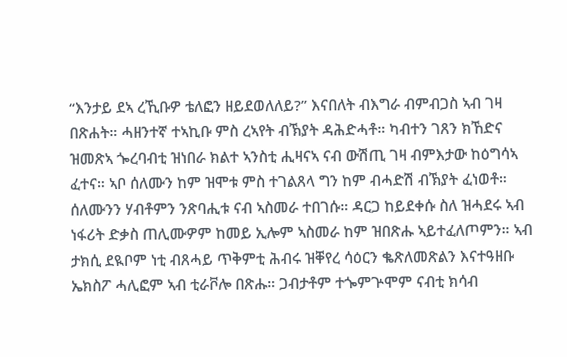“እንታይ ደኣ ረኺቡዎ ቴለፎን ዘይደወለለይ?” እናበለት ብእግራ ብምብጋስ ኣብ ገዛ በጽሐት። ሓዘንተኛ ተኣኪቡ ምስ ረኣየት ብኽያት ዳሕድሓቶ። ካብተን ገጸን ክኸድና ዝመጽኣ ጐረባብቲ ዝነበራ ክልተ ኣንስቲ ሒዛናኣ ናብ ውሽጢ ገዛ ብምእታው ከዕግሳኣ ፈተና። ኣቦ ሰለሙን ከም ዝሞቱ ምስ ተገልጸላ ግን ከም ብሓድሽ ብኽያት ፈነወቶ።
ሰለሙንን ሃብቶምን ንጽባሒቱ ናብ ኣስመራ ተበገሱ። ዳርጋ ከይደቀሱ ስለ ዝሓደሩ ኣብ ነፋሪት ድቃስ ጠሊሙዎም ከመይ ኢሎም ኣስመራ ከም ዝበጽሑ ኣይተፈለጦምን። ኣብ ታክሲ ደዪቦም ነቲ ብጸሓይ ጥቅምቲ ሕብሩ ዝቐየረ ሳዕርን ቈጽለመጽልን እናተዓዘቡ ኤክስፖ ሓሊፎም ኣብ ቲራቮሎ በጽሑ። ጋብታቶም ተጐምጕሞም ናብቲ ክሳብ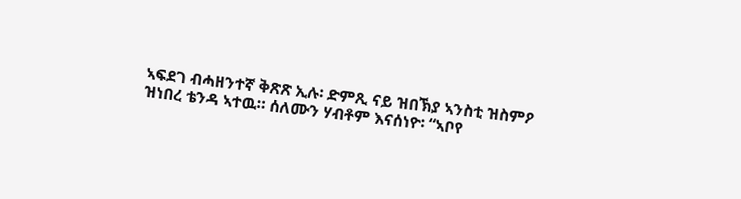ኣፍደገ ብሓዘንተኛ ቅጽጽ ኢሉ፡ ድምጺ ናይ ዝበኽያ ኣንስቲ ዝስምዖ ዝነበረ ቴንዳ ኣተዉ። ሰለሙን ሃብቶም እናሰነዮ፡ “ኣቦየ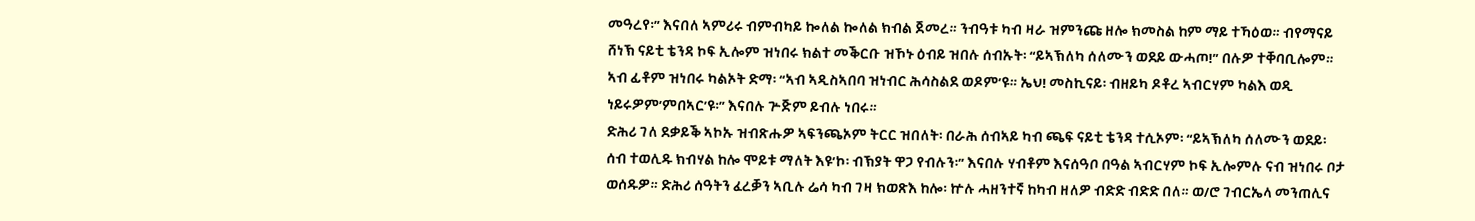መዓረየ፡” እናበለ ኣምሪሩ ብምብካይ ኰለል ኰለል ክብል ጀመረ። ንብዓቱ ካብ ዛራ ዝምንጩ ዘሎ ክመስል ከም ማይ ተኻዕወ። ብየማናይ ሸነኽ ናይቲ ቴንዳ ኮፍ ኢሎም ዝነበሩ ክልተ መቕርቡ ዝኾኑ ዕብይ ዝበሉ ሰብኡት፡ “ይኣኽለካ ሰለሙን ወደይ ውሓጦ!” በሉዎ ተቐባቢሎም። ኣብ ፊቶም ዝነበሩ ካልኦት ድማ፡ “ኣብ ኣዲስኣበባ ዝነብር ሕሳስልደ ወዶም’ዩ። ኤህ! መስኪናይ፡ ብዘይካ ዶቶረ ኣብርሃም ካልእ ወዲ ነይሩዎም’ምበኣር’ዩ፡” እናበሉ ጕጅም ይብሉ ነበሩ።
ድሕሪ ገለ ደቃይቕ ኣኮኡ ዝብጽሑዎ ኣፍንጫኦም ትርር ዝበለት፡ በራሕ ሰብኣይ ካብ ጫፍ ናይቲ ቴንዳ ተሲኦም፡ “ይኣኽለካ ሰለሙን ወደይ፡ ሰብ ተወሊዱ ክብሃል ከሎ ሞይቱ ማለት እዩ’ኮ፡ ብኽያት ዋጋ የብሉን፡” እናበሉ ሃብቶም እናሰዓቦ በዓል ኣብርሃም ኮፍ ኢሎምሉ ናብ ዝነበሩ ቦታ ወሰዱዎ። ድሕሪ ሰዓትን ፈረቓን ኣቢሉ ሬሳ ካብ ገዛ ክወጽእ ከሎ፡ ኵሉ ሓዘንተኛ ከካብ ዘለዎ ብድድ ብድድ በለ። ወ/ሮ ገብርኤላ መንጠሊና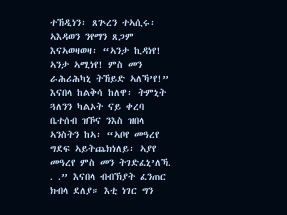ተኸዲነን፡ ጸጕረን ተኣሲሩ፡ ኣእዳወን ንየማን ጸጋም እናኣወዛወዛ፡ “ኣንታ ኪዳነየ! ኣንታ ኣሚነየ! ምስ መን ራሕሪሕካኒ ትኸይድ ኣለኻ’የ!” እናበላ ከልቅሳ ከለዋ፡ ትምኒት ጓለንን ካልኦት ናይ ቀረባ ቤተሰብ ዝኾና ንእስ ዝበላ ኣንስትን ከኣ፡ “ኣቦየ መዓረየ ግደፍ ኣይትጨክነለይ፡ ኣያየ መዓረየ ምስ መን ትገድፈኒ’ለኻ. . .” እናበላ ብብኽያት ፈንጠር ክብላ ደለያ። እቲ ነገር ግን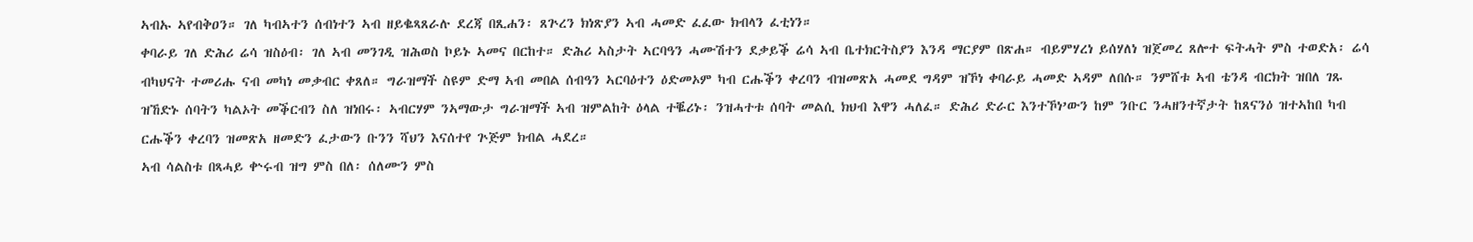ኣብኡ ኣየብቅዐን። ገለ ካብኣተን ሰብነተን ኣብ ዘይቈጻጸራሉ ደረጃ በጺሐን፡ ጸጕረን ክነጽያን ኣብ ሓመድ ፈፈው ክብላን ፈቲነን።
ቀባራይ ገለ ድሕሪ ሬሳ ዝስዕብ፡ ገለ ኣብ መንገዲ ዝሕወስ ኮይኑ ኣመና በርከተ። ድሕሪ ኣስታት ኣርባዓን ሓሙሽተን ደቃይቕ ሬሳ ኣብ ቤተክርትስያን እንዳ ማርያም በጽሐ። ብይምሃረነ ይሰሃለነ ዝጀመረ ጸሎተ ፍትሓት ምስ ተወድአ፡ ሬሳ ብካህናት ተመሪሑ ናብ መካነ መቃብር ቀጸለ። ግራዝማች ስዩም ድማ ኣብ መበል ሰብዓን ኣርባዕተን ዕድመኦም ካብ ርሑቕን ቀረባን ብዝመጽአ ሓመደ ግዳም ዝኾነ ቀባራይ ሓመድ ኣዳም ለበሱ። ንምሸቱ ኣብ ቴንዳ ብርክት ዝበለ ገጹ ዝኸድኑ ሰባትን ካልኦት መቕርብን ስለ ዝነበሩ፡ ኣብርሃም ንኣማውታ ግራዝማች ኣብ ዝምልከት ዕላል ተቘሪኑ፡ ንዝሓተቱ ሰባት መልሲ ክህብ እዋን ሓለፈ። ድሕሪ ድራር እንተኾነ’ውን ከም ንቡር ንሓዘንተኛታት ከጸናንዕ ዝተኣከበ ካብ ርሑቕን ቀረባን ዝመጽአ ዘመድን ፈታውን ቡንን ሻህን እናሰተየ ጕጅም ክብል ሓደረ።
ኣብ ሳልስቱ በጻሓይ ቍሩብ ዝግ ምስ በለ፡ ሰለሙን ምስ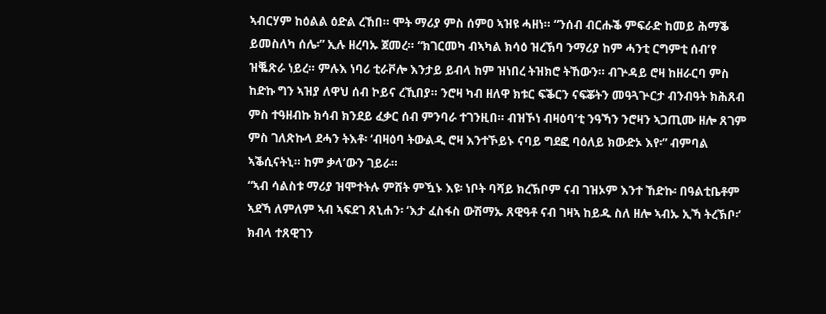ኣብርሃም ከዕልል ዕድል ረኸበ። ሞት ማሪያ ምስ ሰምዐ ኣዝዩ ሓዘነ። “ንሰብ ብርሑቕ ምፍራድ ከመይ ሕማቕ ይመስለካ ሰሌ፡” ኢሉ ዘረባኡ ጀመረ። “ክገርመካ ብኣካል ክሳዕ ዝረኽባ ንማሪያ ከም ሓንቲ ርግምቲ ሰብ’የ ዝቘጽራ ነይረ። ምሉእ ነባሪ ቲራቮሎ እንታይ ይብላ ከም ዝነበረ ትዝክሮ ትኸውን። ብጕዳይ ሮዛ ከዘራርባ ምስ ከድኩ ግን ኣዝያ ለዋህ ሰብ ኮይና ረኺበያ። ንሮዛ ካብ ዘለዋ ክቱር ፍቕርን ናፍቖትን መዓጓጕርታ ብንብዓት ክሕጸብ ምስ ተዓዘብኩ ክሳብ ክንደይ ፈቃር ሰብ ምንባራ ተገንዚበ። ብዝኾነ ብዛዕባ’ቲ ንዓኻን ንሮዛን ኣጋጢሙ ዘሎ ጸገም ምስ ገለጽኩላ ደሓን ትእቶ፡ ‘ብዛዕባ ትውልዲ ሮዛ እንተኾይኑ ናባይ ግደፎ ባዕለይ ክውድኦ እየ፡” ብምባል ኣቕሲናትኒ። ከም ቃላ’ውን ገይራ።
“ኣብ ሳልስቱ ማሪያ ዝሞተትሉ ምሸት ምዃኑ እዩ፡ ነቦት ባሻይ ክረኽቦም ናብ ገዝኦም እንተ ኸድኩ፡ በዓልቲቤቶም ኣደኻ ለምለም ኣብ ኣፍደገ ጸኒሐን፡ ‘እታ ፈስፋስ ውሽማኡ ጸዊዓቶ ናብ ገዛኣ ከይዱ ስለ ዘሎ ኣብኡ ኢኻ ትረኽቦ፡’ ክብላ ተጸዊገን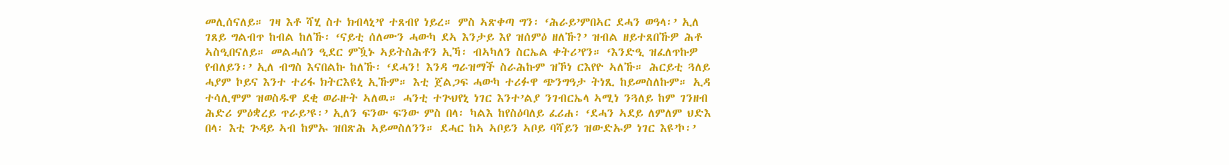መሊሰናለይ። ገዛ እቶ ሻሂ ስተ ክብላኒ’የ ተጸብየ ነይረ። ምስ ኣጽቀጣ ግን፡ ‘ሕራይ’ምበኣር ደሓን ወዓላ፡’ ኢለ ገጸይ ግልብጥ ከብል ከለኹ፡ ‘ናይቲ ሰለሙን ሓውካ ደኣ እንታይ እየ ዝሰምዕ ዘለኹ?’ ዝብል ዘይተጸበኹዎ ሕቶ ኣስዒበናለይ። መልሓሰን ዒደር ምዃኑ ኣይትስሕቶን ኢኻ፡ ብኣካለን ስርኤል ቀትሪ’የን። ‘እንድዒ ዝፈለጥኩዎ የብለይን፡’ ኢለ ብግስ እናበልኩ ከለኹ፡ ‘ደሓን! እንዳ ግራዝማች ስራሕኩም ዝኾነ ርእየዮ ኣለኹ። ሕርይቲ ጓለይ ሓያም ኮይና እንተ ተሪፋ ክትርእዩኒ ኢኹም። እቲ ጀልጋፍ ሓውካ ተሪፉዋ ጭንግዓታ ትነጺ ከይመስለኩም። ኢዳ ተሳሊሞም ዝወስዱዋ ደቂ ወራዙት ኣለዉ። ሓንቲ ተጕህየኒ ነገር እንተ’ልያ ንገብርኤላ ኣሚነ ንጓለይ ከም ገንዘብ ሕድሪ ምዕቋረይ ጥራይ’ዩ፡’ ኢለን ፍንው ፍንው ምስ በላ፡ ካልእ ከየስዕባለይ ፈሪሐ፡ ‘ደሓን ኣደይ ለምለም ህድእ በላ፡ እቲ ጕዳይ ኣብ ከምኡ ዝበጽሕ ኣይመስለንን። ደሓር ከኣ ኣቦይን ኣቦይ ባሻይን ዝውድኡዎ ነገር እዩ’ኮ፡’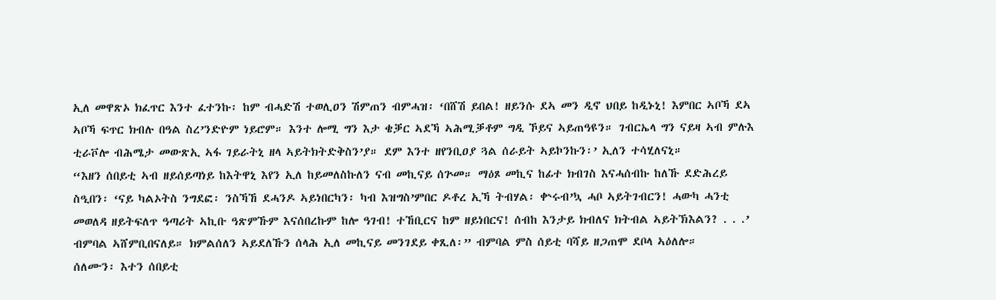ኢለ መዋጽኦ ክፈጥር እንተ ፈተንኩ፡ ከም ብሓድሽ ተወሊዐን ሽምጠን ብምሓዝ፡ ‘በሸሽ ይበል! ዘይንሱ ደኣ መን ዲኖ ህበይ ከዲኑኒ! እምበር ኣቦኻ ደኣ ኣቦኻ ፍጥር ክብሉ በዓል ስረ’ንድዮም ነይሮም። እንተ ሎሚ ግን እታ ቄቓር ኣደኻ ኣሕሚቓቶም ግዲ ኾይና ኣይጠዓዩን። ገብርኤላ ግን ናይዛ ኣብ ምሉእ ቲራቮሎ ብሕሜታ መውጽኢ ኣፋ ገይራትኒ ዘላ ኣይትክትድቅስን’ያ። ደም እንተ ዘየንቢዐያ ጓል ሰራይት ኣይኮንኩን፡’ ኢለን ተሳሂለናኒ።
“እዘን ሰበይቲ ኣብ ዘይሰይጣነይ ከእትዋኒ እየን ኢለ ከይመለስኩለን ናብ መኪናይ ሰጕመ። ማዕጾ መኪና ከፊተ ክብገስ እናሓሰብኩ ከለኹ ደድሕረይ ስዒበን፡ ‘ናይ ካልኦትስ ንግደፎ፡ ንስኻኸ ደሓንዶ ኣይነበርካን፡ ካብ እዝግስ’ምበር ዶቶረ ኢኻ ትብሃል፡ ቍሩብ’ኳ ሓቦ ኣይትገብርን! ሓውካ ሓንቲ መወለዳ ዘይትፍለጥ ዓጣሪት ኣኪቡ ዓጽምኹም እናሰበረኩም ከሎ ዓገብ! ተኸቢርና ከም ዘይነበርና! ሰብከ እንታይ ክብለና ክትብል ኣይትኽእልን? . . .’ ብምባል ኣሸምቢበናለይ። ክምልሰለን ኣይደለኹን ሰላሕ ኢለ መኪናይ መንገደይ ቀጺለ፡” ብምባል ምስ ሰይቲ ባሻይ ዘጋጠሞ ደቦላ ኣዕለሎ።
ሰለሙን፡ እተን ሰበይቲ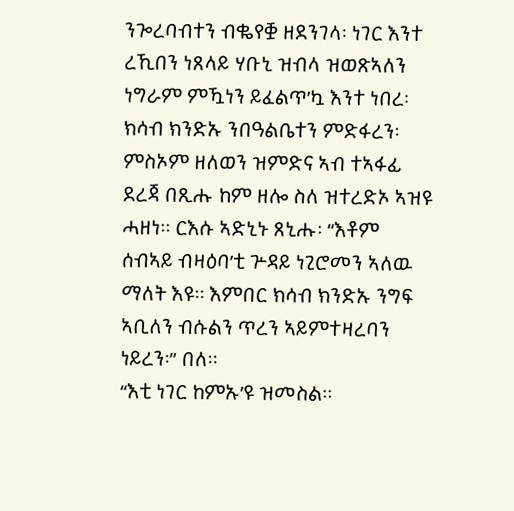ንጐረባብተን ብቈየቛ ዘደንገላ፡ ነገር እንተ ረኺበን ነጸላይ ሃቡኒ ዝብላ ዝወጽኣለን ነግራም ምዃነን ይፈልጥ’ኳ እንተ ነበረ፡ ክሳብ ክንድኡ ንበዓልቤተን ምድፋረን፡ ምስኦም ዘለወን ዝምድና ኣብ ተኣፋፊ ደረጃ በጺሑ ከም ዘሎ ስለ ዝተረድኦ ኣዝዩ ሓዘነ። ርእሱ ኣድኒኑ ጸኒሑ፡ “እቶም ሰብኣይ ብዛዕባ’ቲ ጕዳይ ነጊሮመን ኣለዉ ማለት እዩ። እምበር ክሳብ ክንድኡ ንግፍ ኣቢለን ብሱልን ጥረን ኣይምተዛረባን ነይረን፡” በለ።
“እቲ ነገር ከምኡ’ዩ ዝመስል።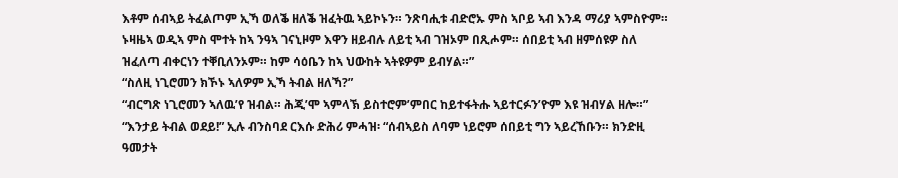እቶም ሰብኣይ ትፈልጦም ኢኻ ወለቕ ዘለቕ ዝፈትዉ ኣይኮኑን። ንጽባሒቱ ብድሮኡ ምስ ኣቦይ ኣብ እንዳ ማሪያ ኣምስዮም። ኑዛዜኣ ወዲኣ ምስ ሞተት ከኣ ንዓኣ ገናኒዞም እዋን ዘይብሉ ለይቲ ኣብ ገዝኦም በጺሖም። ሰበይቲ ኣብ ዘምሰዩዎ ስለ ዝፈለጣ ብቀርነን ተቐቢለንኦም። ከም ሳዕቤን ከኣ ህውከት ኣትዩዎም ይብሃል።”
“ስለዚ ነጊሮመን ክኾኑ ኣለዎም ኢኻ ትብል ዘለኻ?”
“ብርግጽ ነጊሮመን ኣለዉ’የ ዝብል። ሕጂ’ሞ ኣምላኽ ይስተሮም’ምበር ከይተፋትሑ ኣይተርፉን’ዮም እዩ ዝብሃል ዘሎ።”
“እንታይ ትብል ወደይ!” ኢሉ ብንስባደ ርእሱ ድሕሪ ምሓዝ፡ “ሰብኣይስ ለባም ነይሮም ሰበይቲ ግን ኣይረኸቡን። ክንድዚ ዓመታት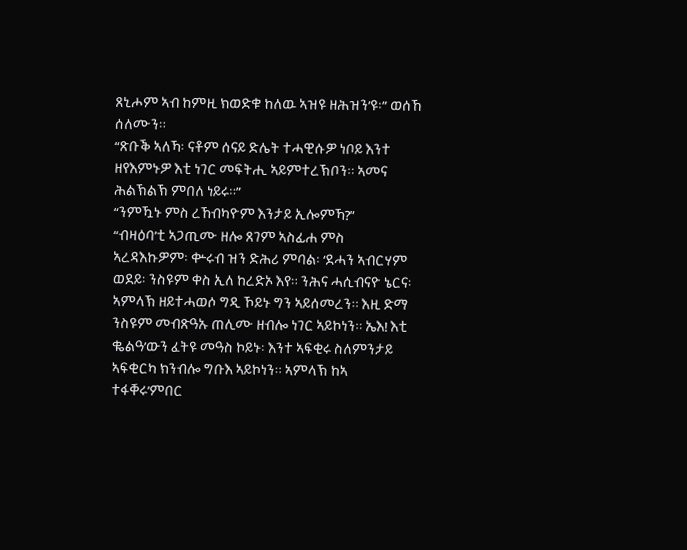ጸኒሖም ኣብ ከምዚ ክወድቁ ከለዉ ኣዝዩ ዘሕዝን’ዩ፡” ወሰኸ ሰለሙን።
“ጽቡቕ ኣለኻ፡ ናቶም ሰናይ ድሌት ተሓዊሱዎ ነቦይ እንተ ዘየእምኑዎ እቲ ነገር መፍትሒ ኣይምተረኽቦን። ኣመና ሕልኽልኽ ምበለ ነይሩ።”
“ንምዃኑ ምስ ረኸብካዮም እንታይ ኢሎምኻ?”
“ብዛዕባ’ቲ ኣጋጢሙ ዘሎ ጸገም ኣስፊሐ ምስ ኣረዳእኩዎም፡ ቍሩብ ዝን ድሕሪ ምባል፡ ‘ደሓን ኣብርሃም ወደይ፡ ንስዩም ቀስ ኢለ ከረድኦ እየ። ንሕና ሓሲብናዮ ኔርና፡ ኣምላኽ ዘይተሓወሶ ግዲ ኾይኑ ግን ኣይሰመረን። እዚ ድማ ንስዩም መብጽዓኡ ጠሊሙ ዘብሎ ነገር ኣይኮነን። ኤእ! እቲ ቈልዓ’ውን ፈትዩ መዓስ ኮይኑ፡ እንተ ኣፍቂሩ ስለምንታይ ኣፍቂርካ ክንብሎ ግቡእ ኣይኮነን። ኣምላኽ ከኣ ተፋቐሩ’ምበር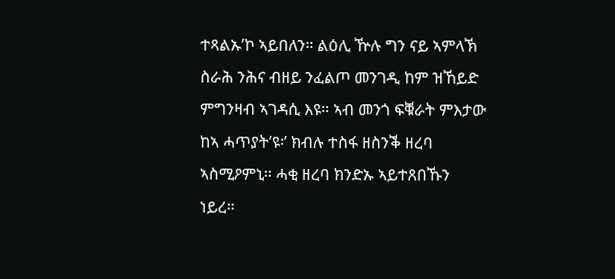ተጻልኡ’ኮ ኣይበለን። ልዕሊ ዅሉ ግን ናይ ኣምላኽ ስራሕ ንሕና ብዘይ ንፈልጦ መንገዲ ከም ዝኸይድ ምግንዛብ ኣገዳሲ እዩ። ኣብ መንጎ ፍቑራት ምእታው ከኣ ሓጥያት’ዩ፡’ ክብሉ ተስፋ ዘስንቕ ዘረባ ኣስሚዖምኒ። ሓቂ ዘረባ ክንድኡ ኣይተጸበኹን ነይረ።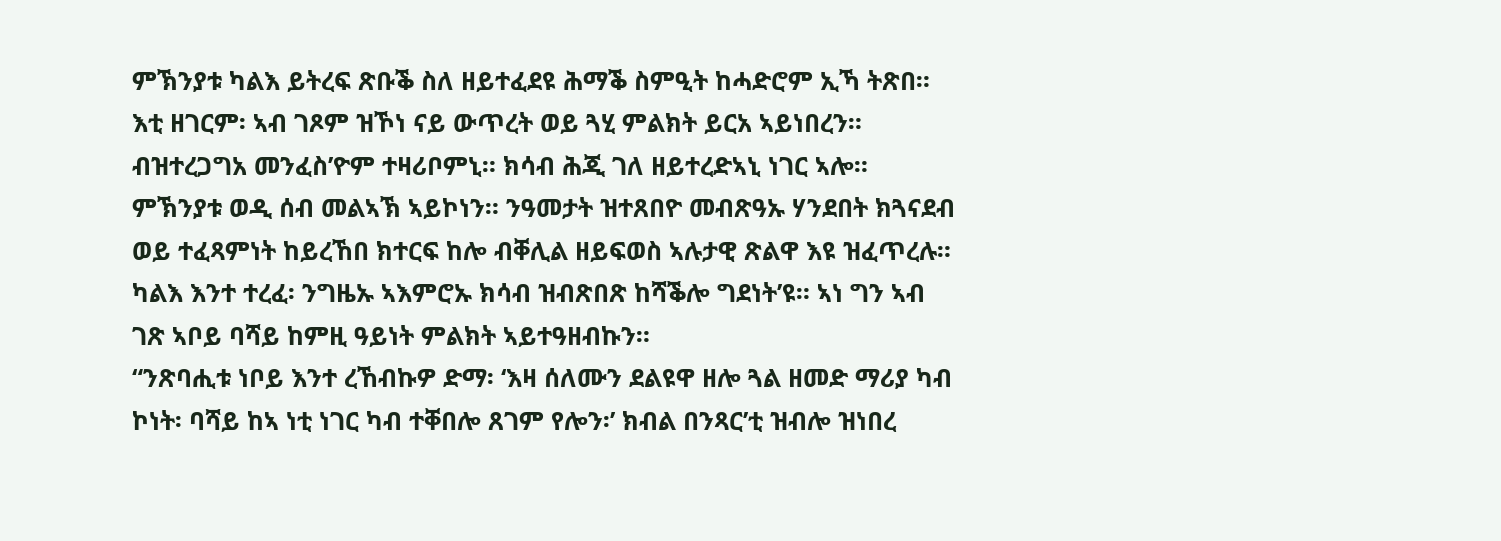ምኽንያቱ ካልእ ይትረፍ ጽቡቕ ስለ ዘይተፈደዩ ሕማቕ ስምዒት ከሓድሮም ኢኻ ትጽበ። እቲ ዘገርም፡ ኣብ ገጾም ዝኾነ ናይ ውጥረት ወይ ጓሂ ምልክት ይርአ ኣይነበረን። ብዝተረጋግአ መንፈስ’ዮም ተዛሪቦምኒ። ክሳብ ሕጂ ገለ ዘይተረድኣኒ ነገር ኣሎ። ምኽንያቱ ወዲ ሰብ መልኣኽ ኣይኮነን። ንዓመታት ዝተጸበዮ መብጽዓኡ ሃንደበት ክጓናደብ ወይ ተፈጻምነት ከይረኸበ ክተርፍ ከሎ ብቐሊል ዘይፍወስ ኣሉታዊ ጽልዋ እዩ ዝፈጥረሉ። ካልእ እንተ ተረፈ፡ ንግዜኡ ኣእምሮኡ ክሳብ ዝብጽበጽ ከሻቕሎ ግደነት’ዩ። ኣነ ግን ኣብ ገጽ ኣቦይ ባሻይ ከምዚ ዓይነት ምልክት ኣይተዓዘብኩን።
“ንጽባሒቱ ነቦይ እንተ ረኸብኩዎ ድማ፡ ‘እዛ ሰለሙን ደልዩዋ ዘሎ ጓል ዘመድ ማሪያ ካብ ኮነት፡ ባሻይ ከኣ ነቲ ነገር ካብ ተቐበሎ ጸገም የሎን፡’ ክብል በንጻር’ቲ ዝብሎ ዝነበረ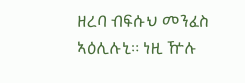ዘረባ ብፍሱህ መንፈስ ኣዕሊሉኒ። ነዚ ዅሉ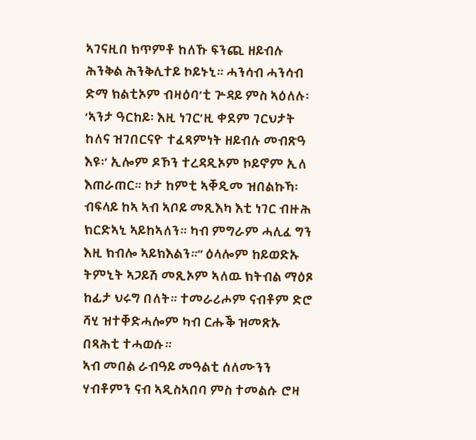ኣገናዚበ ክጥምቶ ከለኹ ፍንጪ ዘይብሉ ሕንቅል ሕንቅሊተይ ኮይኑኒ። ሓንሳብ ሓንሳብ ድማ ክልቲኦም ብዛዕባ’ቲ ጕዳይ ምስ ኣዕለሉ፡ ‘ኣንታ ዓርከይ፡ እዚ ነገር’ዚ ቀደም ገርህታት ከለና ዝገበርናዮ ተፈጻምነት ዘይብሉ መብጽዓ እዩ፡’ ኢሎም ዶኾን ተረዳዲኦም ኮይኖም ኢለ እጠራጠር። ኮታ ከምቲ ኣቐዲመ ዝበልኩኻ፡ ብፍላይ ከኣ ኣብ ኣቦይ መጺእካ እቲ ነገር ብዙሕ ክርድኣኒ ኣይከኣለን። ካብ ምግራም ሓሊፈ ግን እዚ ክብሎ ኣይክእልን።” ዕላሎም ከይወድኡ ትምኒት ኣጋይሽ መጺኦም ኣለዉ ክትብል ማዕጾ ከፊታ ህሩግ በለት። ተመራሪሖም ናብቶም ድሮ ሻሂ ዝተቐድሓሎም ካብ ርሑቕ ዝመጽኡ በጻሕቲ ተሓወሱ።
ኣብ መበል ራብዓይ መዓልቲ ሰለሙንን ሃብቶምን ናብ ኣዲስኣበባ ምስ ተመልሱ ሮዛ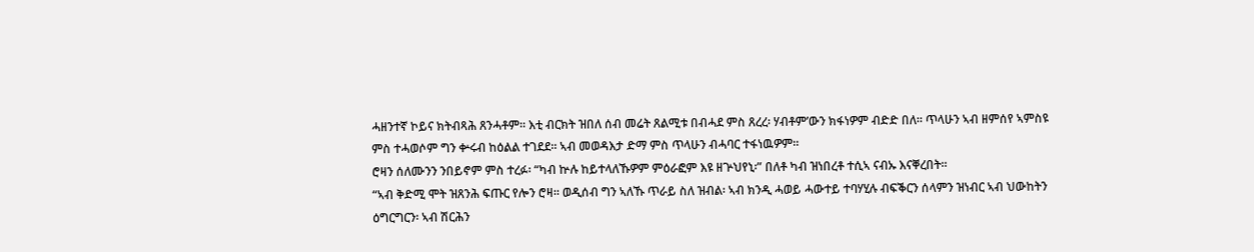ሓዘንተኛ ኮይና ክትብጻሕ ጸንሓቶም። እቲ ብርክት ዝበለ ሰብ መሬት ጸልሚቱ በብሓደ ምስ ጸረረ፡ ሃብቶም’ውን ክፋነዎም ብድድ በለ። ጥላሁን ኣብ ዘምሰየ ኣምስዩ ምስ ተሓወሶም ግን ቍሩብ ከዕልል ተገደደ። ኣብ መወዳእታ ድማ ምስ ጥላሁን ብሓባር ተፋነዉዎም።
ሮዛን ሰለሙንን ንበይኖም ምስ ተረፉ፡ “ካብ ኵሉ ከይተላለኹዎም ምዕራፎም እዩ ዘጕህየኒ፡” በለቶ ካብ ዝነበረቶ ተሲኣ ናብኡ እናቐረበት።
“ኣብ ቅድሚ ሞት ዝጸንሕ ፍጡር የሎን ሮዛ። ወዲሰብ ግን ኣለኹ ጥራይ ስለ ዝብል፡ ኣብ ክንዲ ሓወይ ሓውተይ ተባሃሂሉ ብፍቕርን ሰላምን ዝነብር ኣብ ህውከትን ዕግርግርን፡ ኣብ ሽርሕን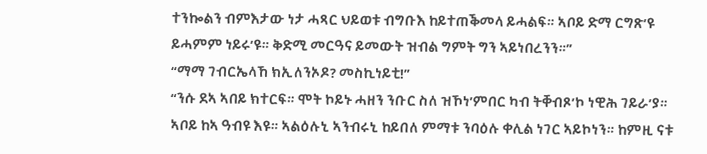ተንኰልን ብምእታው ነታ ሓጻር ህይወቱ ብግቡእ ከይተጠቕመላ ይሓልፍ። ኣቦይ ድማ ርግጽ’ዩ ይሓምም ነይሩ’ዩ። ቅድሚ መርዓና ይመውት ዝብል ግምት ግን ኣይነበረንን።”
“ማማ ገብርኤላኸ ክኢለንኦዶ? መስኪነይቲ!”
“ንሱ ደኣ ኣበይ ክተርፍ። ሞት ኮይኑ ሓዘን ንቡር ስለ ዝኾነ’ምበር ካብ ትቐብጾ’ኮ ነዊሕ ገይራ’ያ። ኣቦይ ከኣ ዓብዩ እዩ። ኣልዕሉኒ ኣንብሩኒ ከይበለ ምማቱ ንባዕሉ ቀሊል ነገር ኣይኮነን። ከምዚ ናቱ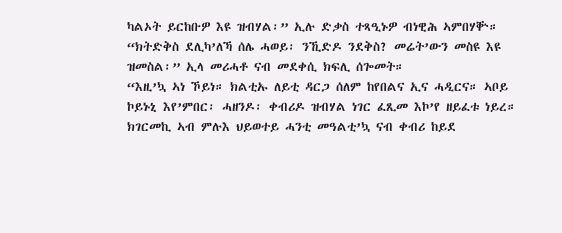ካልኦት ይርከቡዎ እዩ ዝብሃል፡” ኢሉ ድቃስ ተጻዒኑዎ ብነዊሕ ኣምበሃቝ።
“ክትድቅስ ደሊካ’ለኻ ሰሌ ሓወይ፡ ንኺድዶ ንደቅስ? መሬት’ውን መስዩ እዩ ዝመስል፡” ኢላ መሪሓቶ ናብ መደቀሲ ክፍሊ ሰጐመት።
“እዚ’ኳ ኣነ ኾይነ። ክልቲኡ ለይቲ ዳርጋ ሰለም ከየበልና ኢና ሓዲርና። ኣቦይ ኮይኑኒ እየ’ምበር፡ ሓዘንዶ፡ ቀብሪዶ ዝብሃል ነገር ፈጺመ እኮ’የ ዘይፈቱ ነይረ። ክገርመኪ ኣብ ምሉእ ህይወተይ ሓንቲ መዓልቲ’ኳ ናብ ቀብሪ ከይደ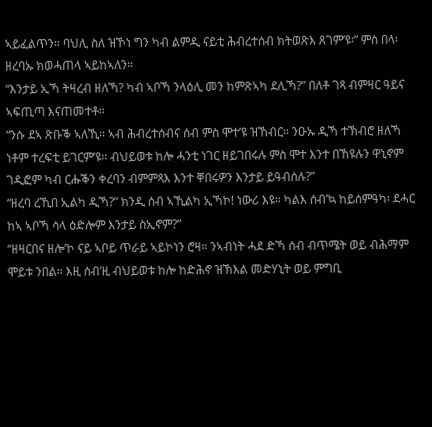ኣይፈልጥን። ባህሊ ስለ ዝኾነ ግን ካብ ልምዲ ናይቲ ሕብረተሰብ ክትወጽእ ጸገም’ዩ፡” ምስ በላ፡ ዘረባኡ ክወሓጠላ ኣይከኣለን።
“እንታይ ኢኻ ትዛረብ ዘለኻ? ካብ ኣቦኻ ንላዕሊ መን ከምጽኣካ ደሊኻ?” በለቶ ገጻ ብምዛር ዓይና ኣፍጢጣ እናጠመተቶ።
“ንሱ ደኣ ጽቡቕ ኣለኺ። ኣብ ሕብረተሰብና ሰብ ምስ ሞተ’ዩ ዝኸብር። ንዑኡ ዲኻ ተኽብሮ ዘለኻ ነቶም ተረፍቲ ይገርም’ዩ። ብህይወቱ ከሎ ሓንቲ ነገር ዘይገበሩሉ ምስ ሞተ እንተ በኸዩሉን ዋኒኖም ገዲፎም ካብ ርሑቕን ቀረባን ብምምጻእ እንተ ቐበሩዎን እንታይ ይዓብሰሉ?”
“ዘረባ ረኺበ ኢልካ ዲኻ?” ክንዲ ሰብ ኣኺልካ ኢኻኮ! ነውሪ እዩ። ካልእ ሰብ’ኳ ከይሰምዓካ፡ ደሓር ከኣ ኣቦኻ ሳላ ዕድሎም እንታይ ስኢኖም?”
“ዘዛርበና ዘሎ’ኮ ናይ ኣቦይ ጥራይ ኣይኮነን ሮዛ። ንኣብነት ሓደ ድኻ ሰብ ብጥሜት ወይ ብሕማም ሞይቱ ንበል። እዚ ሰብ’ዚ ብህይወቱ ከሎ ከድሕኖ ዝኽእል መድሃኒት ወይ ምግቢ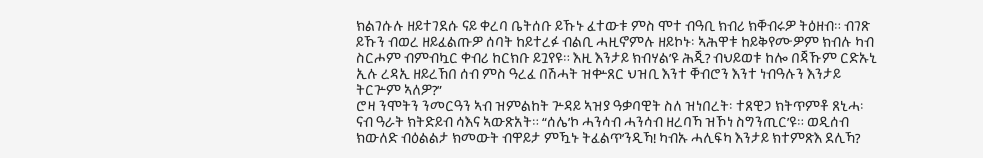ክልገሱሉ ዘይተገደሱ ናይ ቀረባ ቤትሰቡ ይኹኑ ፈተውቱ ምስ ሞተ ብዓቢ ክብሪ ክቐብሩዎ ትዕዘብ። ብገጽ ይኹን ብወረ ዘይፈልጡዎ ሰባት ከይተረፉ ብልቢ ሓዚኖምሉ ዘይኮኑ፡ ኣሕዋቱ ከይቅየሙዎም ክብሉ ካብ ስርሖም ብምብኳር ቀብሪ ከርክቡ ይጓየዩ። እዚ እንታይ ክብሃል’ዩ ሕጂ? ብህይወቱ ከሎ በጃኹም ርድኡኒ ኢሉ ረዳኢ ዘይረኸበ ሰብ ምስ ዓረፈ በሽሓት ዝቍጸር ህዝቢ እንተ ቐብሮን እንተ ነብዓሉን እንታይ ትርጕም ኣለዎ?”
ሮዛ ንሞትን ንመርዓን ኣብ ዝምልከት ጕዳይ ኣዝያ ዓቃባዊት ስለ ዝነበረት፡ ተጸዊጋ ክትጥምቶ ጸኒሓ፡ ናብ ዓራት ክትድይብ ሳእና ኣውጽአት። “ሰሌ’ኮ ሓንሳብ ሓንሳብ ዘረባኻ ዝኾነ ስግንጢር’ዩ። ወዲሰብ ክውለድ ብዕልልታ ክመውት ብዋይታ ምዃኑ ትፈልጥ’ንዲኻ! ካብኡ ሓሊፍካ እንታይ ክተምጽእ ደሊኻ?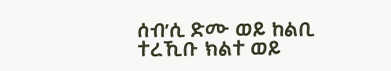ሰብ’ሲ ድሙ ወይ ከልቢ ተረኺቡ ክልተ ወይ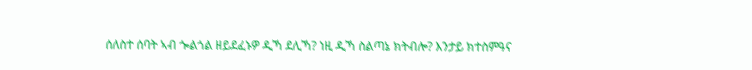ሰለስተ ሰባት ኣብ ጐልጎል ዘይደፈኑዎ ዲኻ ደሊኻ? ነዚ ዲኻ ስልጣኔ ክትብሎ? እንታይ ክተስምዓና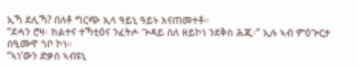ኢኻ ደሊኻ? በለቶ ግርጭ ኢላ ዓይኒ ዓይኑ እናጠመተቶ።
“ደሓን ሮዛ፡ ክልተና ተኻቲዕና ንፈትሖ ጕዳይ ስለ ዘይኮነ ንደቅስ ሕጂ፡” ኢሉ ኣብ ምዕጕርታ ስዒሙዋ ጎቦ ኮነ።
“ኣነ’ውን ድቃስ ኣብዩኒ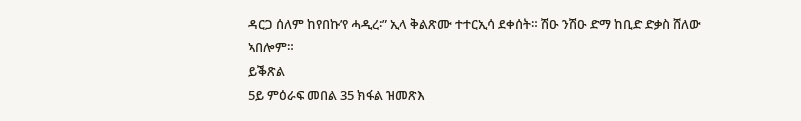ዳርጋ ሰለም ከየበኩ’የ ሓዲረ፡” ኢላ ቅልጽሙ ተተርኢሳ ደቀሰት። ሽዑ ንሽዑ ድማ ከቢድ ድቃስ ሸለው ኣበሎም።
ይቕጽል
5ይ ምዕራፍ መበል 35 ክፋል ዝመጽእ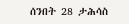ሰንበት 28 ታሕሳስ